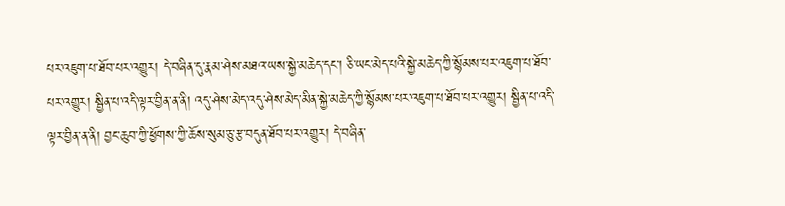པར་འཇུག་པ་ཐོབ་པར་འགྱུར། དེ་བཞིན་དུ་རྣམ་ཤེས་མཐའ་ཡས་སྐྱེ་མཆེད་དང་། ཅི་ཡང་མེད་པའི་སྐྱེ་མཆེད་ཀྱི་སྙོམས་པར་འཇུག་པ་ཐོབ་པར་འགྱུར། སྦྱིན་པ་འདི་ལྟར་བྱིན་ན་ནི། འདུ་ཤེས་མེད་འདུ་ཤེས་མེད་མིན་སྐྱེ་མཆེད་ཀྱི་སྙོམས་པར་འཇུག་པ་ཐོབ་པར་འགྱུར། སྦྱིན་པ་འདི་ལྟར་བྱིན་ན་ནི། བྱང་ཆུབ་ཀྱི་ཕྱོགས་ཀྱི་ཆོས་སུམ་ཅུ་རྩ་བདུན་ཐོབ་པར་འགྱུར། དེ་བཞིན་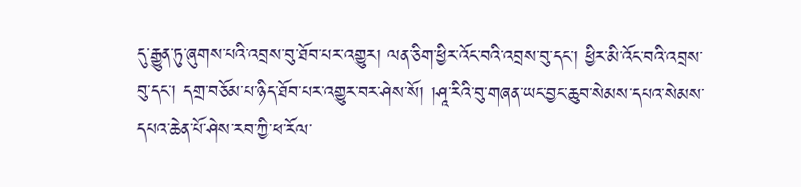དུ་རྒྱུན་ཏུ་ཞུགས་པའི་འབྲས་བུ་ཐོབ་པར་འགྱུར། ལན་ཅིག་ཕྱིར་འོང་བའི་འབྲས་བུ་དང་། ཕྱིར་མི་འོང་བའི་འབྲས་བུ་དང་། དགྲ་བཅོམ་པ་ཉིད་ཐོབ་པར་འགྱུར་བར་ཤེས་སོ། །ཤཱ་རིའི་བུ་གཞན་ཡང་བྱང་ཆུབ་སེམས་དཔའ་སེམས་དཔའ་ཆེན་པོ་ཤེས་རབ་ཀྱི་ཕ་རོལ་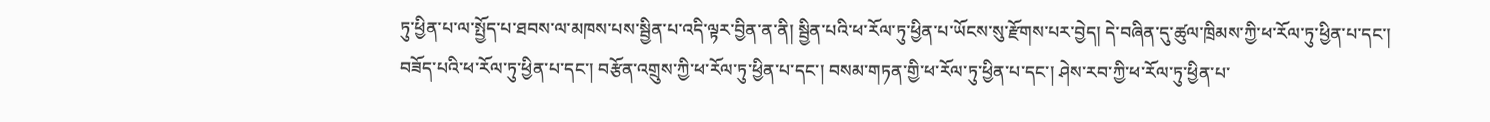ཏུ་ཕྱིན་པ་ལ་སྤྱོད་པ་ཐབས་ལ་མཁས་པས་སྦྱིན་པ་འདི་ལྟར་བྱིན་ན་ནི། སྦྱིན་པའི་ཕ་རོལ་ཏུ་ཕྱིན་པ་ཡོངས་སུ་རྫོགས་པར་བྱེད། དེ་བཞིན་དུ་ཚུལ་ཁྲིམས་ཀྱི་ཕ་རོལ་ཏུ་ཕྱིན་པ་དང་། བཟོད་པའི་ཕ་རོལ་ཏུ་ཕྱིན་པ་དང་། བརྩོན་འགྲུས་ཀྱི་ཕ་རོལ་ཏུ་ཕྱིན་པ་དང་། བསམ་གཏན་གྱི་ཕ་རོལ་ཏུ་ཕྱིན་པ་དང་། ཤེས་རབ་ཀྱི་ཕ་རོལ་ཏུ་ཕྱིན་པ་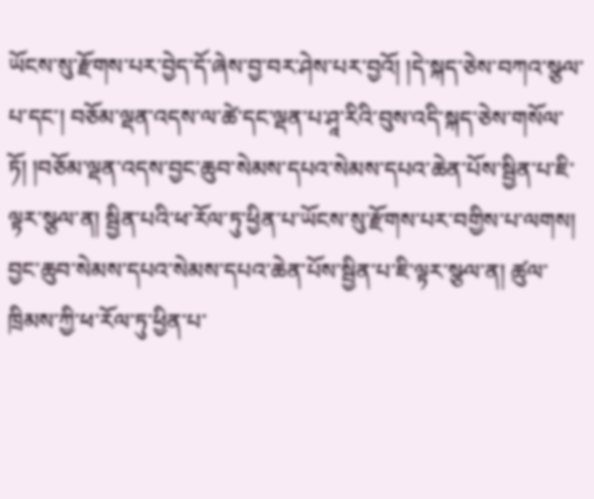ཡོངས་སུ་རྫོགས་པར་བྱེད་དོ་ཞེས་བྱ་བར་ཤེས་པར་བྱའོ། །དེ་སྐད་ཅེས་བཀའ་སྩལ་པ་དང་། བཅོམ་ལྡན་འདས་ལ་ཚེ་དང་ལྡན་པ་ཤཱ་རིའི་བུས་འདི་སྐད་ཅེས་གསོལ་ཏོ། །བཅོམ་ལྡན་འདས་བྱང་ཆུབ་སེམས་དཔའ་སེམས་དཔའ་ཆེན་པོས་སྦྱིན་པ་ཇི་ལྟར་སྩལ་ན། སྦྱིན་པའི་ཕ་རོལ་ཏུ་ཕྱིན་པ་ཡོངས་སུ་རྫོགས་པར་བགྱིས་པ་ལགས། བྱང་ཆུབ་སེམས་དཔའ་སེམས་དཔའ་ཆེན་པོས་སྦྱིན་པ་ཇི་ལྟར་སྩལ་ན། ཚུལ་ཁྲིམས་ཀྱི་ཕ་རོལ་ཏུ་ཕྱིན་པ་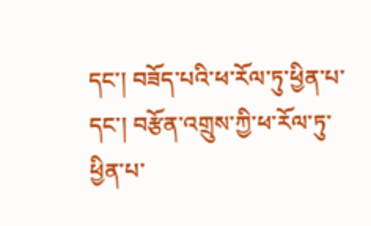དང་། བཟོད་པའི་ཕ་རོལ་ཏུ་ཕྱིན་པ་དང་། བརྩོན་འགྲུས་ཀྱི་ཕ་རོལ་ཏུ་ཕྱིན་པ་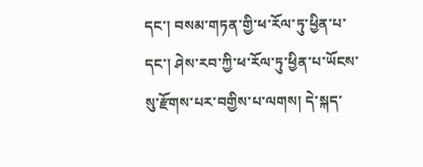དང་། བསམ་གཏན་གྱི་ཕ་རོལ་ཏུ་ཕྱིན་པ་དང་། ཤེས་རབ་ཀྱི་ཕ་རོལ་ཏུ་ཕྱིན་པ་ཡོངས་སུ་རྫོགས་པར་བགྱིས་པ་ལགས། དེ་སྐད་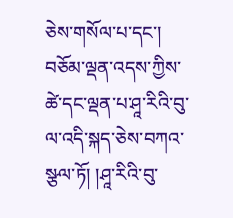ཅེས་གསོལ་པ་དང་། བཅོམ་ལྡན་འདས་ཀྱིས་ཚེ་དང་ལྡན་པ་ཤཱ་རིའི་བུ་ལ་འདི་སྐད་ཅེས་བཀའ་སྩལ་ཏོ། །ཤཱ་རིའི་བུ་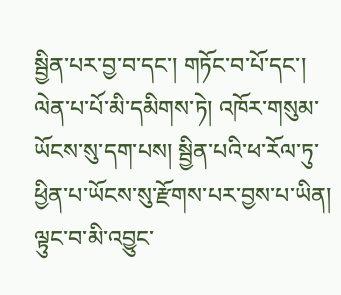སྦྱིན་པར་བྱ་བ་དང་། གཏོང་བ་པོ་དང་། ལེན་པ་པོ་མི་དམིགས་ཏེ། འཁོར་གསུམ་ཡོངས་སུ་དག་པས། སྦྱིན་པའི་ཕ་རོལ་ཏུ་ཕྱིན་པ་ཡོངས་སུ་རྫོགས་པར་བྱས་པ་ཡིན། ལྟུང་བ་མི་འབྱུང་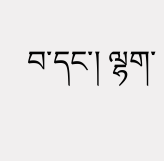བ་དང་། ལྷག་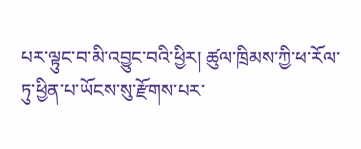པར་ལྟུང་བ་མི་འབྱུང་བའི་ཕྱིར། ཚུལ་ཁྲིམས་ཀྱི་ཕ་རོལ་ཏུ་ཕྱིན་པ་ཡོངས་སུ་རྫོགས་པར་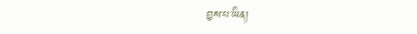བྱས་པ་ཡིན།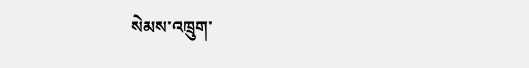སེམས་འཁྲུག་